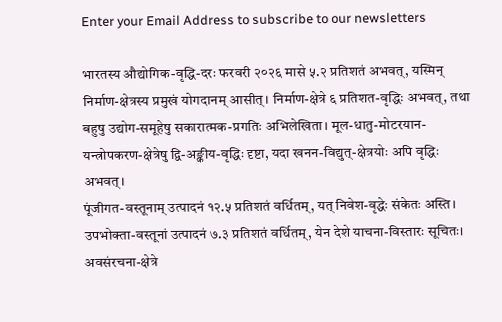Enter your Email Address to subscribe to our newsletters

भारतस्य औद्योगिक-वृद्धि-दरः फरवरी २०२६ मासे ५.२ प्रतिशतं अभवत्, यस्मिन् निर्माण-क्षेत्रस्य प्रमुखं योगदानम् आसीत्। निर्माण-क्षेत्रे ६ प्रतिशत-वृद्धिः अभवत्, तथा बहुषु उद्योग-समूहेषु सकारात्मक-प्रगतिः अभिलेखिता। मूल-धातु-मोटरयान-यन्त्रोपकरण-क्षेत्रेषु द्वि-अङ्कीय-वृद्धिः दृष्टा, यदा खनन-विद्युत्-क्षेत्रयोः अपि वृद्धिः अभवत्।
पूंजीगत-वस्तूनाम् उत्पादनं १२.५ प्रतिशतं वर्धितम्, यत् निवेश-वृद्धेः संकेतः अस्ति। उपभोक्ता-वस्तूनां उत्पादनं ७.३ प्रतिशतं वर्धितम्, येन देशे याचना-विस्तारः सूचितः। अवसंरचना-क्षेत्रे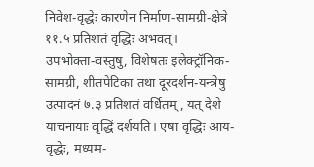निवेश-वृद्धेः कारणेन निर्माण-सामग्री-क्षेत्रे ११.५ प्रतिशतं वृद्धिः अभवत्।
उपभोक्ता-वस्तुषु, विशेषतः इलेक्ट्रॉनिक-सामग्री, शीतपेटिका तथा दूरदर्शन-यन्त्रेषु उत्पादनं ७.३ प्रतिशतं वर्धितम्, यत् देशे याचनायाः वृद्धिं दर्शयति। एषा वृद्धिः आय-वृद्धेः, मध्यम-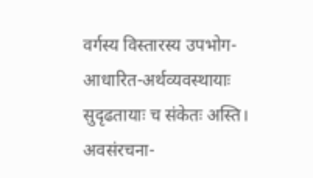वर्गस्य विस्तारस्य उपभोग-आधारित-अर्थव्यवस्थायाः सुदृढतायाः च संकेतः अस्ति।
अवसंरचना-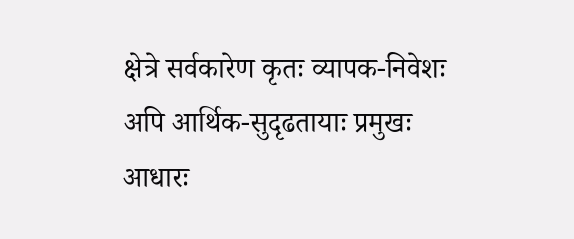क्षेत्रे सर्वकारेण कृतः व्यापक-निवेशः अपि आर्थिक-सुदृढतायाः प्रमुखः आधारः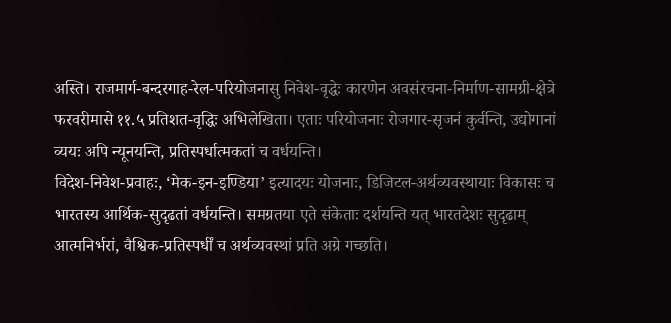अस्ति। राजमार्ग-बन्दरगाह-रेल-परियोजनासु निवेश-वृद्धेः कारणेन अवसंरचना-निर्माण-सामग्री-क्षेत्रे फरवरीमासे ११.५ प्रतिशत-वृद्धिः अभिलेखिता। एताः परियोजनाः रोजगार-सृजनं कुर्वन्ति, उद्योगानां व्ययः अपि न्यूनयन्ति, प्रतिस्पर्धात्मकतां च वर्धयन्ति।
विदेश-निवेश-प्रवाहः, ‘मेक-इन-इण्डिया’ इत्यादयः योजनाः, डिजिटल-अर्थव्यवस्थायाः विकासः च भारतस्य आर्थिक-सुदृढतां वर्धयन्ति। समग्रतया एते संकेताः दर्शयन्ति यत् भारतदेशः सुदृढाम् आत्मनिर्भरां, वैश्विक-प्रतिस्पर्धीं च अर्थव्यवस्थां प्रति अग्रे गच्छति।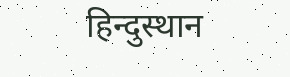हिन्दुस्थान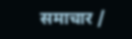समाचार /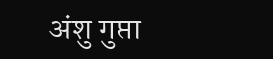अंशु गुप्ता